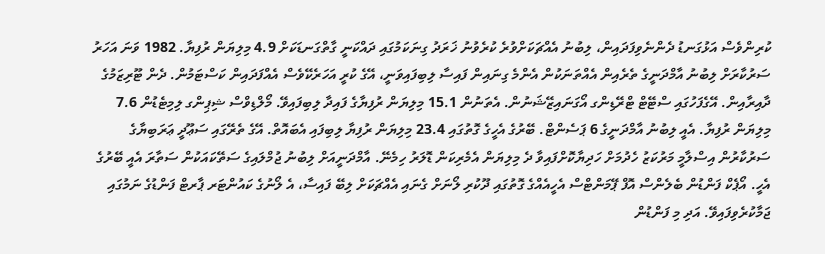ކުރިންވެސް އަޅުގަނޑު ދެންނެވިފަދައިން، ލިބުނު އެއްޗަކަށްވުރެ ކުރެވުނު ޚަރަދު ގިނަކަމުގައި ދައްކަނީ ގާތްގަނޑަކަށް 4.9 މިލިޔަން ރުފިޔާ. 1982 ވަނަ އަހަރު ސަރުކާރަށް ލިބުނު އާމްދަނީގެ ތެރެއިން އެއްތަނަކުން އެންމެ ގިނައިން ފައިސާ ލިބިފައިވަނީ، އޭގެ ކުރީ އަހަރެކޭވެސް އެއްފަދައިން ކަސްޓަމުން. ދެން ޓޫރިޒަމުގެ ދާއިރާއިން. އޭގެފަހުގައި ސްޓޭޓް ޓްރޭޑިންގ އޯގަނައިޒޭޝަނުން. އެތަނުން 15.1 މިލިޔަން ރުފިޔާގެ ފައިދާ ލިބިފައިވޭ. މޯލްޑިވްސް ޝިޕިންގ ލިމިޓެޑުން 7.6 މިލިޔަން ރުފިޔާ. އެއީ ލިބުނު އާމްދަނީގެ 6 ޕަސެންޓް. ބޭރުގެ އެހީގެ ގޮތުގައި 23.4 މިލިޔަން ރުފިޔާ ލިބިފައި އެބައޮތް. އޭގެ ތެރޭގައި ސަޢޫދީ ޢަރަބިޔާގެ ސަރުކާރުން އިސްލާމީ މަރުކަޒު ހެދުމަށް ހަދިޔާކޮށްފައިވާ ދެ މިލިޔަން އެމެރިކަން ޑޮލަރު ހިމެނޭ. އާމްދަނީއަށް ލިބުނު ޖުމްލައިގެ ސަތޭކައަކުން ސަތާރަ އެއީ ބޭރުގެ އެހީ. އޯޕެކް ފަންޑުން ބެލެންސް އޮފް ޕޭމަންޓްސް އެހީއެއްގެ ގޮތުގައި ދޫކުރި ލޯނަށް ގެނައި އެއްޗަކަށް ލިބޭ ފައިސާ، އެ ލޯނުގެ ކައުންޓަރ ޕާރޓް ފަންޑުގެ ނަމުގައި ޖަމާކުރެވިފައިވޭ. އަދި މި ފަންޑުން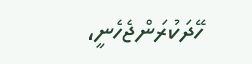ހޭދަކުރަންޖެހެނީ،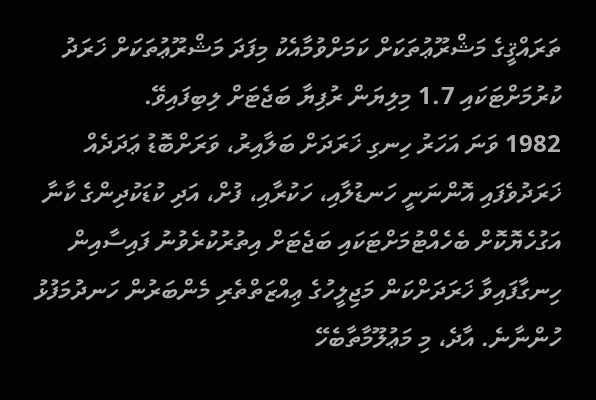ތަރައްޤީގެ މަޝްރޫޢުތަކަށް ކަމަށްވުމާއެކު މިފަދަ މަޝްރޫޢުތަކަށް ޚަރަދު ކުރުމަށްޓަކައި 1.7 މިލިޔަން ރުފިޔާ ބަޖެޓަށް ލިބިފައިވޭ.
1982 ވަނަ އަހަރު ހިނގި ޚަރަދަށް ބަލާއިރު، ވަރަށްބޮޑު ޢަދަދެއް ޚަރަދުވެފައި އޮންނަނީ ހަނޑުލާއި، ހަކުރާއި، ފުށް، އަދި ކުޑަކުދިންގެ ކާނާ އަގުހެޔޮކޮށް ބެހެއްޓުމަށްޓަކައި ބަޖެޓަށް އިތުރުކުރެވުނު ފައިސާއިން ހިނގާފައިވާ ޚަރަދަށްކަން މަޖިލީހުގެ ޢިއްޒަތްތެރި މެންބަރުން ހަނދުމަފުޅު ހުންނާނެ. އާދެ، މި މަޢުލޫމާތާބެހޭ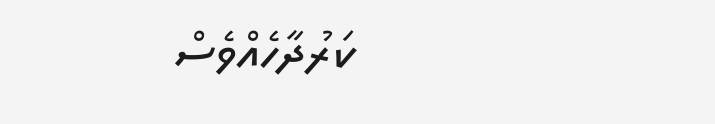ކަރުދާހެއްވެސް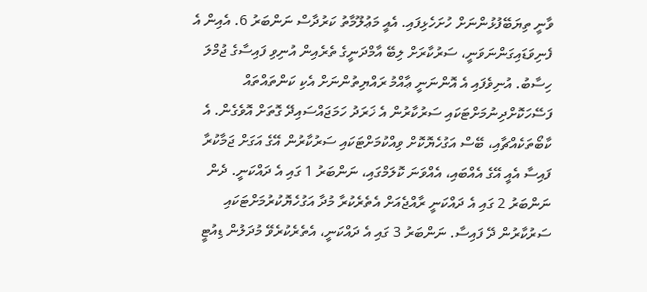ވާނީ ތިޔަބޭފުޅުންނަށް ހުށަހެޅިފައި. އެއީ މަޢުލޫމާތު ކަރުދާސް ނަންބަރު 6. އެއިން އެ ފެނިވަޑައިގަންނަވަނީ، ސަރުކާރަށް ލިބޭ އާމްދަނީގެ ތެރެއިން އުނިވި ފައިސާގެ ޖުމްލަ ހިސާބު. އުނިވެފައި އެ އޮންނަނީ ޢާއްމު ރައްޔިތުންނަށް އެކި ކަންތައްތައް ފަސޭހަކޮށްދިނުމަށްޓަކައި ސަރުކާރުން އެ ޚަރަދު ހަމަޖައްސައިދޭ ގޮތަށް އޮވެގެން. އެ ކާބޯތަކެއްޗާއި، ބޭސް އަގުހެޔޮކޮށް ވިއްކުމަށްޓަކައި ސަރުކާރުން އޭގެ އަގަށް ޖަމާކުރާ ފައިސާ އެއީ އޭގެ އެއްބައި، އެއްވަނަ ކޮލަމްގައި، ނަންބަރު 1 ގައި އެ ދައްކަނީ. ދެން ނަންބަރު 2 ގައި އެ ދައްކަނީ ރާއްޖެއަށް އެތެރެކުރާ މުދާ އަގުހެޔޮކުރުމަށްޓަކައި ސަރުކާރުން ދޭ ފައިސާ. ނަންބަރު 3 ގައި އެ ދައްކަނީ، އެތެރެކުރެވޭ މުދަލުން ޑިއުޓީ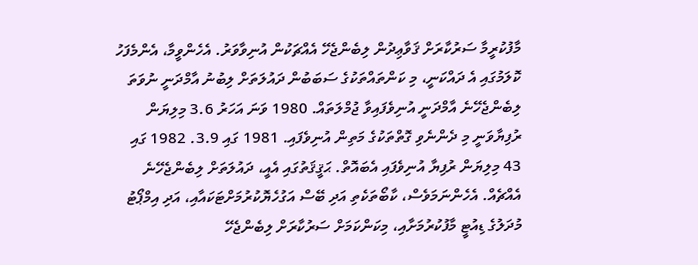މާފުކުރީމާ ސަރުކާރަށް ޤަވާޢިދުން ލިބެންޖެހޭ އެއްޗަކުން އުނިވާވަރު. އެހެންވީމާ، އެންމެފަހު ކޮލަމުގައި އެ ދައްކަނީ، މި ކަންތައްތަކުގެ ސަބަބުން ދައުލަތަށް ލިބުނު އާމްދަނީ ނުވަތަ ލިބެންޖެހޭނެ އާމްދަނީ އުނިވެފައިވާ ޖުމްލަތައް. 1980 ވަނަ އަހަރު 3.6 މިލިޔަން ރުފިޔާވަނީ މި ދެންނެވި ގޮތްތަކުގެ މަތިން އުނިވެފައި. 1981 ގައި 3.9. 1982 ގައި 43 މިލިޔަން ރުފިޔާ އުނިވެފައި އެބައޮތް. ޙަޤީޤަތުގައި އެއީ، ދައުލަތަށް ލިބެންޖެހޭނެ އެއްޗެއް. އެހެންނަމަވެސް، ކާބޯތަކެތި އަދި ބޭސް އަގުހެޔޮކުރުމަށްޓަކައާއި، އަދި އިމްޕޯޓު މުދަލުގެ ޑިއުޓީ މާފުކުރުމަށާއި، މިކަންކަމަށް ސަރުކާރަށް ލިބެންޖެހޭ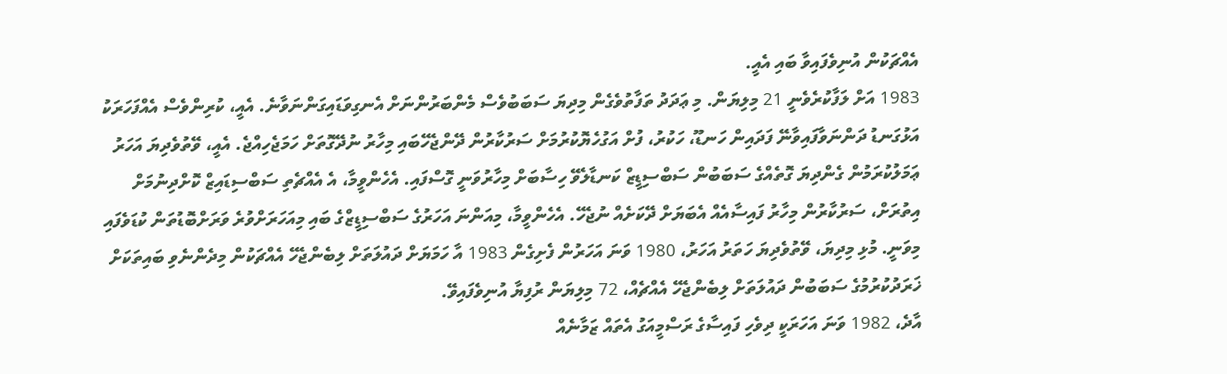އެއްޗަކުން އުނިވެފައިވާ ބައި އެއީ.
1983 އަށް ލަފާކުރެވެނީ 21 މިލިޔަން. މި ޢަދަދު ތަފާތުވެގެން މިދިޔަ ސަބަބުވެސް މެންބަރުންނަށް އެނގިވަޑައިގަންނަވާނެ. އެއީ، ކުރިންވެސް އެއްފަހަރަކު އަޅުގަނޑު ދަންނަވާފައިވާނޭ ފަދައިން ހަނޑޫ، ހަކުރު، ފުށް އަގުހެޔޮކުރުމަށް ސަރުކާރުން ދޭންޖެހޭބައި މިހާރު ނުދޭގޮތަށް ހަމަޖެހިއްޖެ. އެއީ، ވޭތުވެދިޔަ އަހަރު ޢަމަލުކުރަމުން ގެންދިޔަ ގޮތެއްގެ ސަބަބުން ސަބްސިޑީޒް ކަނޑާލެވޭ ހިސާބަށް މިހާރުވަނީ ގޮސްފައި. އެހެންވީމާ، އެ އެއްޗެތި ސަބްސިޑައިޒް ކޮށްދިނުމަށް އިތުރަށް، ސަރުކާރުން މިހާރު ފައިސާއެއް އެބަޔަށް ދޭކަށެއް ނުޖެހޭ. އެހެންވީމާ، މިއަންނަ އަހަރުގެ ސަބްސިޑީޒްގެ ބައި މިއަހަރަށްވުރެ ވަރަށްބޮޑުތަން ކުޑަވެފައި މިވަނީ. މުޅި މިދިޔަ، ވޭތުވެދިޔަ ހަތަރު އަހަރު، 1980 ވަނަ އަހަރުން ފެށިގެން 1983 އާ ހަމަޔަށް ދައުލަތަށް ލިބެންޖެހޭ އެއްޗަކުން މިދެންނެވި ބައިތަކަށް ޚަރަދުކުރުމުގެ ސަބަބުން ދައުލަތަށް ލިބެންޖެހޭ އެއްޗެއް، 72 މިލިޔަން ރުފިޔާ އުނިވެފައިވޭ.
އާދެ، 1982 ވަނަ އަހަރަކީ ދިވެހި ފައިސާގެ ރަސްމީއަގު އެތައް ޒަމާނެއް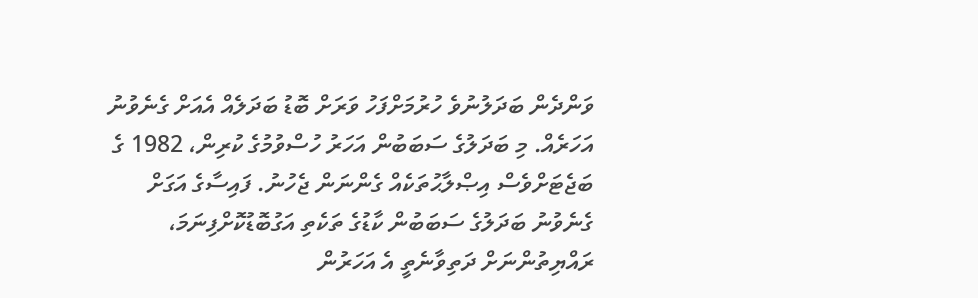ވަންދެން ބަދަލުނުވެ ހުރުމަށްފަހު ވަރަށް ބޮޑު ބަދަލެއް އެއަށް ގެނެވުނު އަހަރެއް. މި ބަދަލުގެ ސަބަބުން އަހަރު ހުސްވުމުގެ ކުރިން، 1982 ގެ ބަޖެޓަށްވެސް އިޞްލާޙުތަކެއް ގެންނަން ޖެހުނު. ފައިސާގެ އަގަށް ގެނެވުނު ބަދަލުގެ ސަބަބުން ކާޑުގެ ތަކެތި އަގުބޮޑުކޮށްފިނަމަ، ރައްޔިތުންނަށް ދަތިވާނެތީ އެ އަހަރުން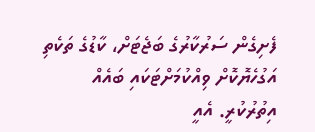ފެށިގެން ސަރުކާރުގެ ބަޖެޓަށް، ކާޑުގެ ތަކެތި އަގުހެޔޮކޮށް ވިއްކުމަށްޓަކައި ބައެއް އިތުރުކުރީ. އެއީ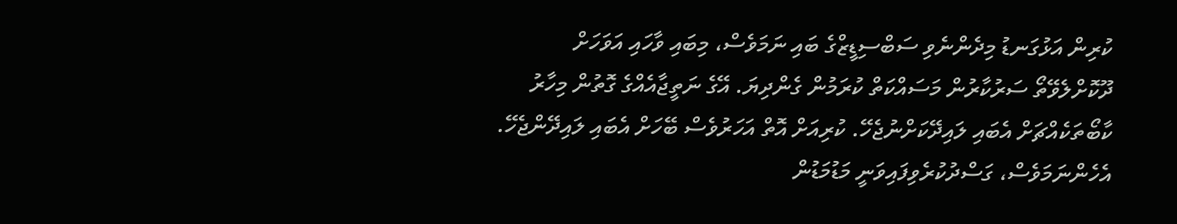ކުރިން އަޅުގަނޑު މިދެންނެވި ސަބްސިޑީޒްގެ ބައި ނަމަވެސް، މިބައި ވާހައި އަވަހަށް ދޫކޮށްލެވޭތޯ ސަރުކާރުން މަސައްކަތް ކުރަމުން ގެންދިޔަ. އޭގެ ނަތީޖާއެއްގެ ގޮތުން މިހާރު ކާބޯތަކެއްޗަށް އެބައި ލައިދޭކަށްނުޖެހޭ. ކުރިއަށް އޮތް އަހަރުވެސް ބޭހަށް އެބައި ލައިދޭންޖެހޭ. އެހެންނަމަވެސް، ގަސްދުކުރެވިފައިވަނީ މަޑުމަޑުން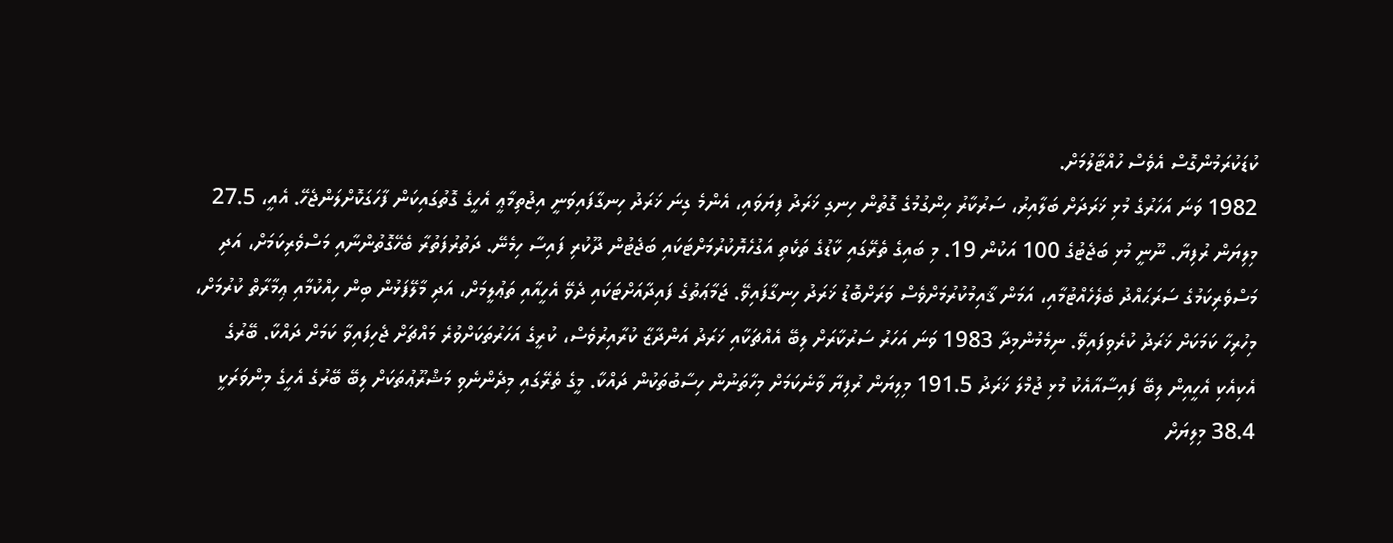ކުޑަކުރަމުންގޮސް އެވެސް ހުއްޓާލުމަށް.
1982 ވަނަ އަހަރުގެ މުޅި ޚަރަދަށް ބަލާއިރު، ސަރުކާރު ހިންގުމުގެ ގޮތުން ހިނގި ޚަރަދު ފިޔަވައި، އެންމެ ގިނަ ޚަރަދު ހިނގާފައިވަނީ އިޖުތިމާޢީ އެހީގެ ގޮތުގައިކަން ފާހަގަކޮށްލަންޖެހޭ. އެއީ، 27.5 މިލިޔަން ރުފިޔާ. ނޫނީ މުޅި ބަޖެޓުގެ 100 އަކުން 19. މި ބައިގެ ތެރޭގައި ކާޑުގެ ތަކެތި އަގުހެޔޮކުރުމަށްޓަކައި ބަޖެޓުން ދޫކުރި ފައިސާ ހިމެނޭ. ދަތުރުފަތުރާ ބެހޭގޮތުންނާއި މަސްވެރިކަމަށް، އަދި މަސްވެރިކަމުގެ ސަރަޙައްދު ބެލެހެއްޓުމާއި، އަމަން ޤާއިމުކުރުމަށްވެސް ވަރަށްބޮޑު ޚަރަދު ހިނގާފައިވޭ. ޖަމާޢަތުގެ ފައިދާއަށްޓަކައި ދެވޭ އެހީއާއި ތަޢުލީމަށް، އަދި މާލޭފަޅުން ބިން ހިއްކުމާއި ޢިމާރާތް ކުރުމަށް، މިހުރިހާ ކަމަކަށް ޚަރަދު ކުރެވިފައިވޭ. ނިމެމުންމިދާ 1983 ވަނަ އަހަރު ސަރުކާރަށް ލިބޭ އެއްޗަކާއި ޚަރަދު އަންދާޒާ ކުރާއިރުވެސް، ކުރީގެ އަހަރުތަކަށްވުރެ މައްޗަށް ޖެހިފައިވާ ކަމަށް ދައްކާ. ބޭރުގެ އެކިއެކި އެހީއިން ލިބޭ ފައިސާއާއެކު މުޅި ޖުމްލަ ޚަރަދު 191.5 މިލިޔަން ރުފިޔާ ވާނެކަމަށް މިހާތަނުން ހިސާބުތަކުން ދައްކާ. މީގެ ތެރޭގައި މިދެންނެވި މަޝްރޫޢުތަކަށް ލިބޭ ބޭރުގެ އެހީގެ މިންވަރަކީ 38.4 މިލިޔަށް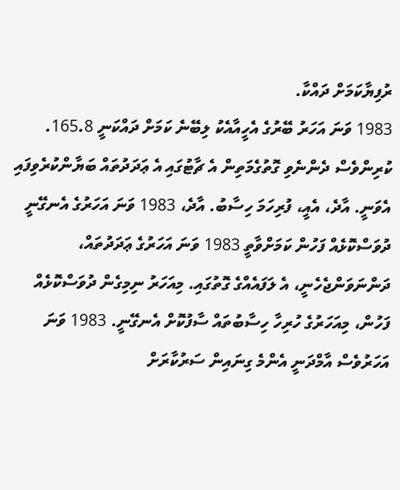ރުފިޔާކަމަށް ދައްކާ.
1983 ވަނަ އަހަރު ބޭރުގެ އެހީއާއެކު ލިބޭނެ ކަމަށް ދައްކަނީ 165.8. ކުރިންވެސް ދެންނެވި ގޮތުގެމަތިން އެ ޗާޓުގައި އެ ޢަދަދުތައް ބަޔާންކުރެވިފައި އެވަނީ. އާދެ، އެއީ، ފުރިހަމަ ހިސާބު. އާދެ، 1983 ވަނަ އަހަރުގެ އެނގޭނީ ދުވަސްކޮޅެއް ފަހުން ކަމަށްވާތީ 1983 ވަނަ އަހަރުގެ ޢަދަދުތައް، ދަންނަވަންޖެހެނީ، އެ ލަފައެއްގެ ގޮތުގައި. މިއަހަރު ނިމިގެން ދުވަސްކޮޅެއް ފަހުން، މިއަހަރުގެ ހުރިހާ ހިސާބުތައް ސާފުކޮށް އެނގޭނީ. 1983 ވަނަ އަހަރުވެސް އާމްދަނީ އެންމެ ގިނައިން ސަރުކާރަށް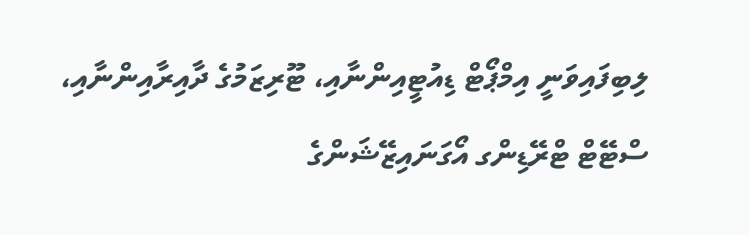ލިބިފައިވަނީ އިމްޕޯޓް ޑިއުޓީއިންނާއި، ޓޫރިޒަމުގެ ދާއިރާއިންނާއި، ސްޓޭޓް ޓްރޭޑިންގ އޯގަނައިޒޭޝަންގެ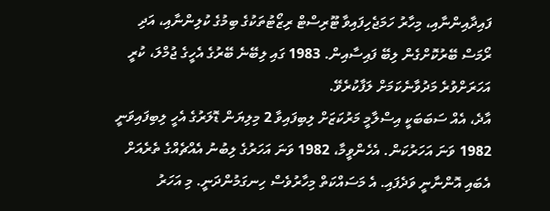ފައިދާއިންނާއި، މިހާރު ހަމަޖެހިފައިވާ ޓޫރިސްޓް ރިޒޯޓުތަކުގެ ބިމުގެ ކުލިންނާއި، އަދި ރޯމަސް ބޭރުކޮށްގެން ލިބޭ ފައިސާއިން. 1983 ގައި ލިބޭނެ ބޭރުގެ އެހީގެ ޖުމްލަ، ކުރީ އަހަރަށްވުރެ މަދުވާނެކަމަށް ލަފާކުރެވޭ.
އާދެ، އެއް ސަބަބަކީ އިސްލާމީ މަރުކަޒަށް ލިބިފައިވާ 2 މިލިޔަން ޑޮލަރުގެ އެހީ ލިބިފައިވަނީ 1982 ވަނަ އަހަރުކަން. އެހެންވީމާ، 1982 ވަނަ އަހަރުގެ ލިބުނު އެއްޗެއްގެ ތެރެއަށް އެބައި އޮންނާނީ ވަދެފައި. އެ މަސައްކަތް މިހާރުވެސް ހިނގަމުންދަނީ. މި އަހަރު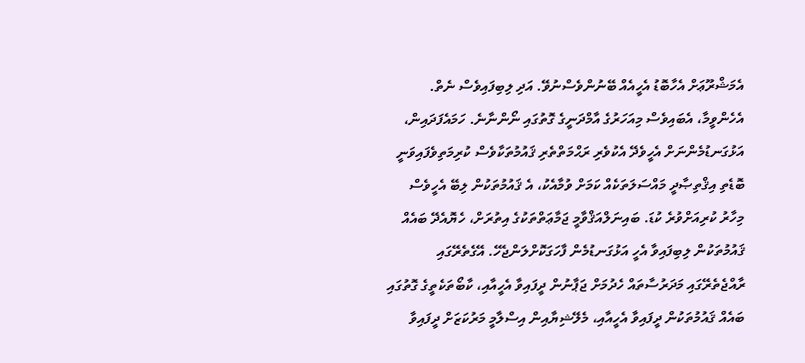އެމަޝްރޫޢަށް އެހާބޮޑު އެހީއެއް ބޭނުންވެސްނުވޭ. އަދި ލިބިފައިވެސް ނެތް. އެހެންވީމާ، އެބައިވެސް މިއަހަރުގެ އާމްދަނީގެ ގޮތުގައި ނޯންނާނެ. ހަމައެފަދައިން، އަޅުގަނޑުމެންނަށް އެހީވެދޭ އެކުވެރި ރަޙްމަތްތެރި ޤައުމުތަކާވެސް ކުރިމަތިވެފައިވަނީ ބޮޑެތި އިޤްތިޞާދީ މައްސަލަތަކެއް ކަމަށް ވުމާއެކު، އެ ޤައުމުތަކުން ލިބޭ އެހީވެސް މިހާރު ކުރިއަށްވުރެ ކުޑަ. ބައިނަލްއަޤްވާމީ ޖަމާޢަތްތަކުގެ އިތުރަށް، ހެޔޮއެދޭ ބައެއް ޤައުމުތަކުން ލިބިފައިވާ އެހީ އަޅުގަނޑުމެން ފާހަގަކޮށްލަންޖެހޭ. އޭގެތެރޭގައި ރާއްޖެތެރޭގައި މަދަރުސާތައް ހެދުމަށް ޖަޕާނުން ދީފައިވާ އެހީއާއި، ކާބޯތަކެތީގެ ގޮތުގައި ބައެއް ޤައުމުތަކުން ދީފައިވާ އެހީއާއި، މެލޭޝިޔާއިން އިސްލާމީ މަރުކަޒަށް ދީފައިވާ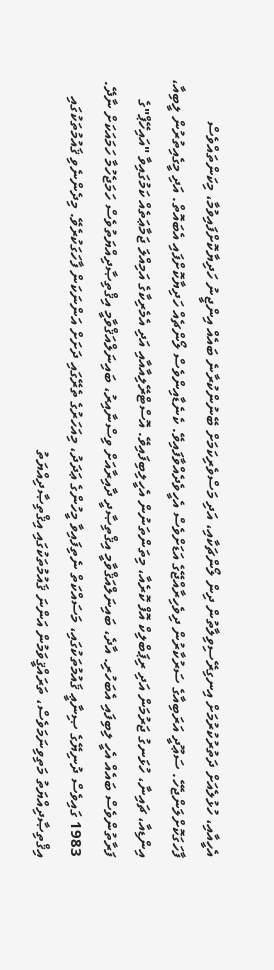އެހީއާއި، ހުޅުލެއަށް ދަތުރުކުރުމަށް އިނގިރޭސިވިލާތުން ދިން ލޯންޗަކާއި، އަދި މަސްވެރިކަމަށް ބޭނުންކުރާނެ ބައެއް އިންޖީނު ހަދިޔާކޮށްފައިވުމާ، މިކަންތައްވެސް ފާހަގަކޮށްލަންޖެހޭ. ސަޢޫދީ އަރަބިއާގެ ސަރުކާރުން ދިވެހިރާއްޖޭގެ އަޑަށްވެސް އެހީވެދެއްވާފައިވޭ. ކެނެޑާއިންވެސް ލޯންޗެއް ހަދިޔާކޮށްފައި އެބައޮތް. އަދި މީގެއިތުރުން ލީބިއާ، އިންޑިއާ، ޗައިނާ، ހުޅަނގު ޖަރުމަން އަދި ރިޕަބްލިކް އޮފް ކޮރެއާ، މިތަންތަނުން އެހީލިބިފައިވޭ. އޮސްޓްރޭލިއާއާއި އަދި އެމެރިކާގެ އަމިއްލަ ޖަމާޢަތެއް ކަމުގައިވާ "އައިހޭޕް"ގެ ފަރާތުންވެސް ބައެއް އެހީ ލިބިފައި އެބަހުރި. އާދެ، ބައިނަލްއަޤްވާމީ އިޤްތިޞާދީ ދާއިރާއަށް ވިސްނާއިރު، ބައިނަލްއަޤްވާމީ އިޤްތިޞާދިއްޔަތުވެސް ހަމަޖެހުމާ ހަމައަކަށް ނާދޭ.
1983 ގައިވެސް ދުނިޔޭގެ ޞިނާޢީ ޤައުމުތަކުގައި، މަސައްކަތް ނެތިފައިވާ މީހުންގެ ޢަދަދު، މިއަހަރުގެ ތެރޭގައި ދަށަށް އަންނަކަން ފާހަގަކުރެވޭ. މިދެންނެވި ޤައުމުތަކުގައި އިޤްތިޞާދިއްޔަތު މަތިވިނަމަވެސް، ތަރައްޤީވަމުން އަންނަ ޤައުމުތަކުގައި އިޤްތިޞާދިއްޔަތު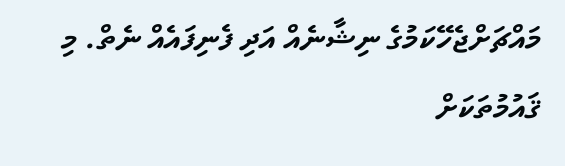މައްޗަށްޖެހޭކަމުގެ ނިޝާނެއް އަދި ފެނިފައެއް ނެތް. މި ޤައުމުތަކަށް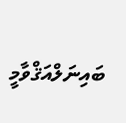ބައިނަލްއަޤްވާމީ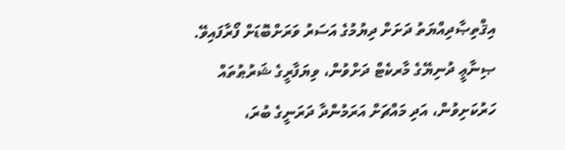އިޤްތިޞާދިއްޔަތު ދަށަށް ދިޔުމުގެ އަސަރު ވަރަށްބޮޑަށް ފޯރާފައިވޭ. ޞިނާޢީ ދުނިޔޭގެ މާރކެޓް ދަށްވުން، ވިޔަފާރީގެ ޝަރުޠުތައް ހަރުކަށިވުން، އަދި މައްޗަށް އަރަމުންދާ ދަރަނީގެ ބުރަ،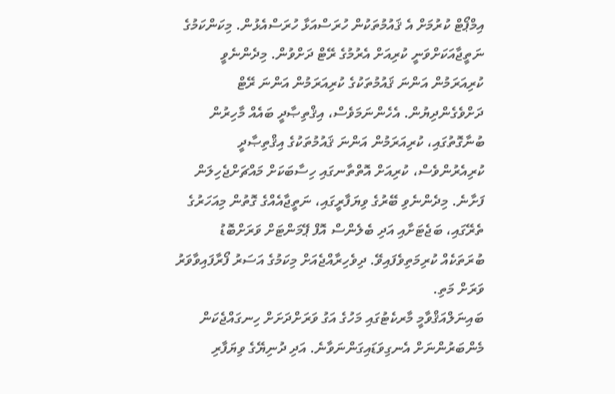އިމްޕޯޓް ކުރުމަށް އެ ޤައުމުތަކުން ހުރަސްއަޅާ ހުރަސްއެޅުން. މިކަންކަމުގެ ނަތީޖާއަކަށްވަނީ ކުރިއަށް އެރުމުގެ ރޭޓް ދަށްވުން. މިދެންނެވީ ކުރިއަރަމުން އަންނަ ޤައުމުތަކުގެ ކުރިއަރަމުން އަންނަ ރޭޓް ދަށްވެގެންދިޔުން. އެހެންނަމަވެސް، އިޤްތިޞާދީ ބައެއް މާހިރުން ބުނާގޮތުގައި، ކުރިއަރަމުން އަންނަ ޤައުމުތަކުގެ އިޤްތިޞާދީ ކުރިއެރުންވެސް، ކުރިއަށް އޮތްތާނގައި ހިސާބަކަށް މައްޗަށްޖެހިލަން ފަށާނެ. މިދެންނެވި ބޭރުގެ ވިޔަފާރީގައި، ނަތީޖާއެއްގެ ގޮތުން މިއަހަރުގެ ތެރޭގައި، ބަޖެޓަށާއި އަދި ބެލެންސް އޮފް ޕޭމަންޓަށް ވަރަށްބޮޑު ބުރަތަކެއް ކުރިމަތިވެފައިވޭ. ދިވެހިރާއްޖެއަށް މިކަމުގެ އަސަރު ފޯރާފައިވާވަރު ވަރަށް މަތި.
ބައިނަލްއަޤްވާމީ މާރކެޓުގައި މަހުގެ އަގު ވަރަށްދަށަށް ހިނގައްޖެކަން މެންބަރުންނަށް އެނގިވަޑައިގަންނަވާނެ. އަދި ދުނިޔޭގެ ވިޔަފާރި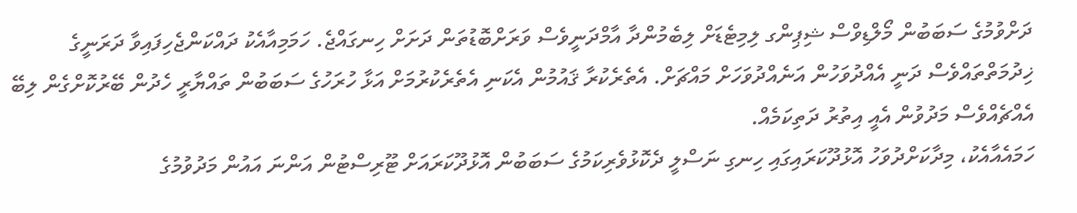ދަށްވުމުގެ ސަބަބުން މޯލްޑިވްސް ޝިޕިންގ ލިމިޓެޑަށް ލިބެމުންދާ އާމްދަނީވެސް ވަރަށްބޮޑުތަން ދަށަށް ހިނގައްޖެ. ހަމަމިއާއެކު ދައްކަންޖެހިފައިވާ ދަރަނީގެ ޚިދުމަތްތައްވެސް ދަނީ އެއްދުވަހުން އަނެއްދުވަހަށް މައްޗަށް. އެތެރެކުރާ ޤައުމުން އެކަނި އެތެރެކުރުމަށް އަޅާ ހުރަހުގެ ސަބަބުން ތައްޔާރީ ހެދުން ބޭރުކޮށްގެން ލިބޭ އެއްޗެއްވެސް މަދުވުން އެއީ އިތުރު ދަތިކަމެއް.
ހަމައެއާއެކު، މިދާކަށްދުވަހު އޮޅުދޫކަރައިގައި ހިނގި ނަސްލީ ދެކޮޅުވެރިކަމުގެ ސަބަބުން އޮޅުދޫކަރައަށް ޓޫރިސްޓުން އަންނަ އައުން މަދުވުމުގެ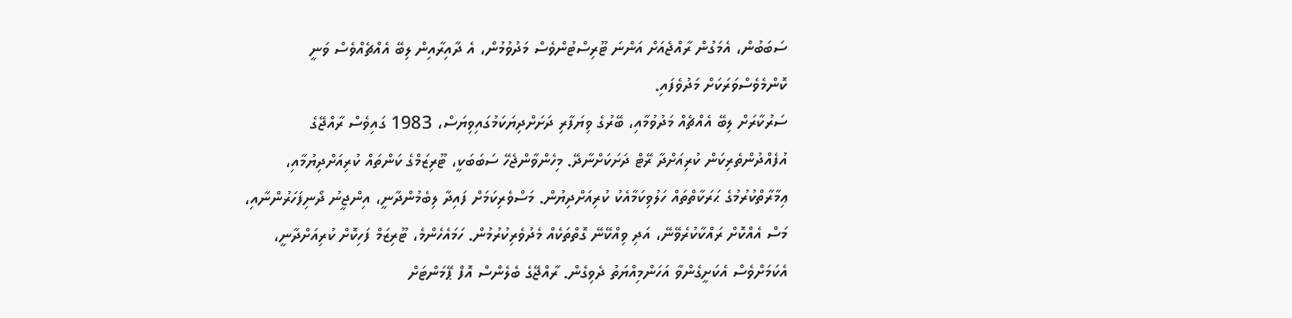ސަބަބުން، އެމަގުން ރާއްޖެއަށް އަންނަ ޓޫރިސްޓުންވެސް މަދުވުމުން، އެ ދާއިރާއިން ލިބޭ އެއްޗެއްވެސް ވަނީ ކޮންމެވެސްވަރަކަށް މަދުވެފައި.
ސަރުކާރަށް ލިބޭ އެއްޗެއް މަދުވުމާއި، ބޭރުގެ ވިޔަފާރި ދަށަށްދިޔަކަމުގައިވިޔަސް، 1983 ގައިވެސް ރާއްޖޭގެ އުފެއްދުންތެރިކަން ކުރިއަށްދާ ރޭޓް ދަށަކަށްނާދޭ. މިހެންވާންޖެހޭ ސަބަބަކީ، ޓޫރިޒަމްގެ ކަންތައް ކުރިއަށްދިޔުމާއި، ޢިމާރާތްކުރުމުގެ ޙަރަކާތްތައް ހަލުވިކަމާއެކު ކުރިއަށްދިޔުން. މަސްވެރިކަމަށް ފައިދާ ލިބެމުންދާނީ، އިންޖީނު ދޯނިފަހަރުންނާއި، މަސް އެއްކޮށް ރައްކާކުރެވޭނޭ، އަދި ވިއްކޭނޭ ގޮތްތަކެއް މެދުވެރިކުރުމުން. ހަމައެހެންމެ، ޓޫރިޒަމް ފަހިކޮށް ކުރިއަށްދާނީ، އެކަމަށްވެސް އެކަށީގެންވާ އަހަންމިއްޔަތު ދެވިގެން. ރާއްޖޭގެ ބެލެންސް އޮފް ޕޭމަންޓަށް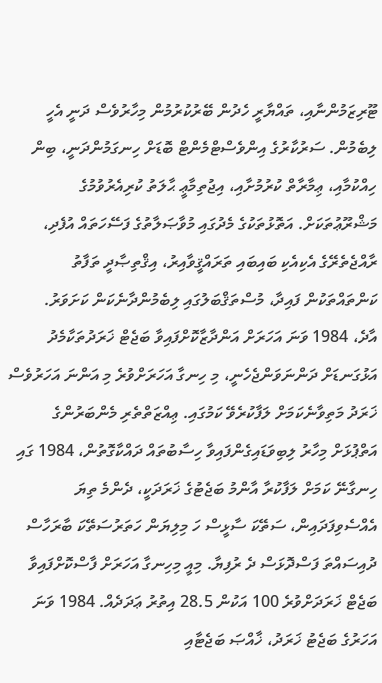ޓޫރިޒަމުންނާއި، ތައްޔާރީ ހެދުން ބޭރުކުރުމުން މިހާރުވެސް ދަނީ އެހީ ލިބެމުން. ސަރުކާރުގެ އިންވެސްޓްމެންޓް ބޮޑަށް ހިނގަމުންދަނީ، ބިން ހިއްކުމާއި، ޢިމާރާތް ކުރުމުށާއި، އިޖުތިމާޢީ ޙާލަތު ކުރިއެރުވުމުގެ މަޝްރޫޢުތަކަށް. އަތޮޅުތަކުގެ މެދުގައި މުވާޞަލާތުގެ ފަސޭހަތައް އުފެދި، ރާއްޖެތެރޭގެ އެކިއެކި ބައިބައި ތަރައްޤީވާއިރު، އިޤްތިޞާދީ ތަފާތު ކަންތައްތަކުން ފައިދާ، މުސްތަޤްބަލުގައި ލިބެމުންދާނެކަން ކަށަވަރު.
އާދެ، 1984 ވަނަ އަހަރަށް އަންދާޒާކޮށްފައިވާ ބަޖެޓް ޚަރަދުތަކާމެދު އަޅުގަނޑަށް ދަންނަވަންޖެހެނީ، މި ހިނގާ އަހަރަށްވުރެ މި އަންނަ އަހަރުވެސް ޚަރަދު މަތިވާނެކަމަށް ލަފާކުރެވޭ ކަމުގައި. ޢިއްޒަތްތެރި މެންބަރުންގެ އަތްޕުޅަށް މިހާރު ލިބިވަޑައިގެންފައިވާ ހިސާބުތައް ދައްކާގޮތުން، 1984 ގައި ހިނގާނޭ ކަމަށް ލަފާކުރާ އާންމު ބަޖެޓުގެ ޚަރަދަކީ، ދެންމެ ތިޔަ އެއްސެވިފަދައިން، ސަތޭކަ ސާޅީސް ހަ މިލިޔަން ހަތަރުސަތޭކަ ބާރަހާސް ދުއިސައްތަ ފަސްދޮޅަސް ދެ ރުފިޔާ. މިއީ މިހިނގާ އަހަރަށް ފާސްކޮށްފައިވާ ބަޖެޓް ޚަރަދަށްވުރެ 100 އަކުން 28.5 އިތުރު ޢަދަދެއް. 1984 ވަނަ އަހަރުގެ ބަޖެޓު ޚަރަދު، ޚާއްޞަ ބަޖެޓާއި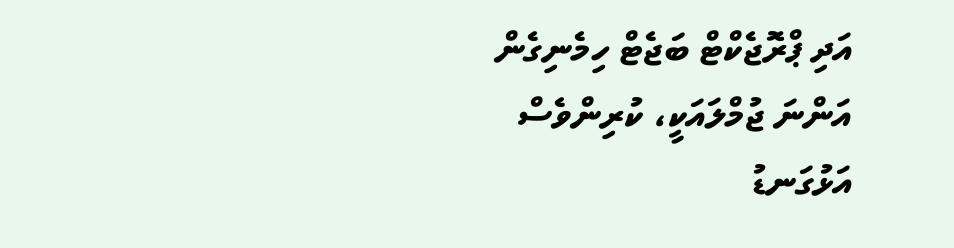އަދި ޕްރޮޖެކްޓް ބަޖެޓް ހިމެނިގެން އަންނަ ޖުމްލައަކީ، ކުރިންވެސް އަޅުގަނޑު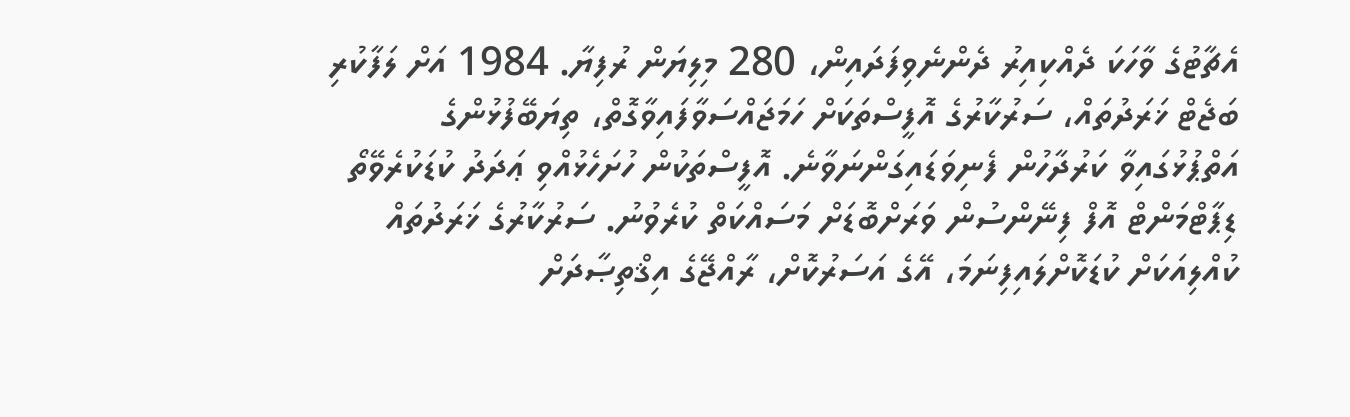އެޗާޓުގެ ވާހަކަ ދެއްކިއިރު ދެންނެވިފަދައިން، 280 މިލިޔަން ރުފިޔާ. 1984 އަށް ލަފާކުރި ބަޖެޓް ޚަރަދުތައް، ސަރުކާރުގެ އޮފީސްތަކަށް ހަމަޖައްސަވާފައިވާގޮތް، ތިޔަބޭފުޅުންގެ އަތްޕުޅުގައިވާ ކަރުދާހުން ފެނިވަޑައިގަންނަވާނެ. އޮފީސްތަކުން ހުށަހެޅުއްވި ޢަދަދު ކުޑަކުރެވޭތޯ ޑިޕާޓްމަންޓް އޮފް ފިނޭންސުން ވަރަށްބޮޑަށް މަސައްކަތް ކުރެވުނު. ސަރުކާރުގެ ޚަރަދުތައް ކުއްލިއަކަށް ކުޑަކޮށްލައިފިނަމަ، އޭގެ އަސަރުކޮށް، ރާއްޖޭގެ އިޤްތިޞާދަށް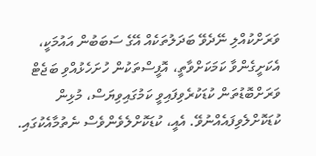ވަރަށްކުއްލި ނޭދެވޭ ބަދަލުތަކެއް އޭގެ ސަބަބުން އައުމަކީ، އެކަށީގެންވާ ކަމަކަށްވާތީ، އޮފީސްތަކުން ހުށަހެޅުއްވި ބަޖެޓް ވަރަށްބޮޑުތަން ކުޑަކުރެވިފައިވީ ކަމުގައިވިޔަސް، މުޅިން ކުޑަކޮށްލެވިފައެއްނުވޭ. އެއީ، ކުޑަކޮށްލެވެންވެސް ނެތުމާއެކުގައި.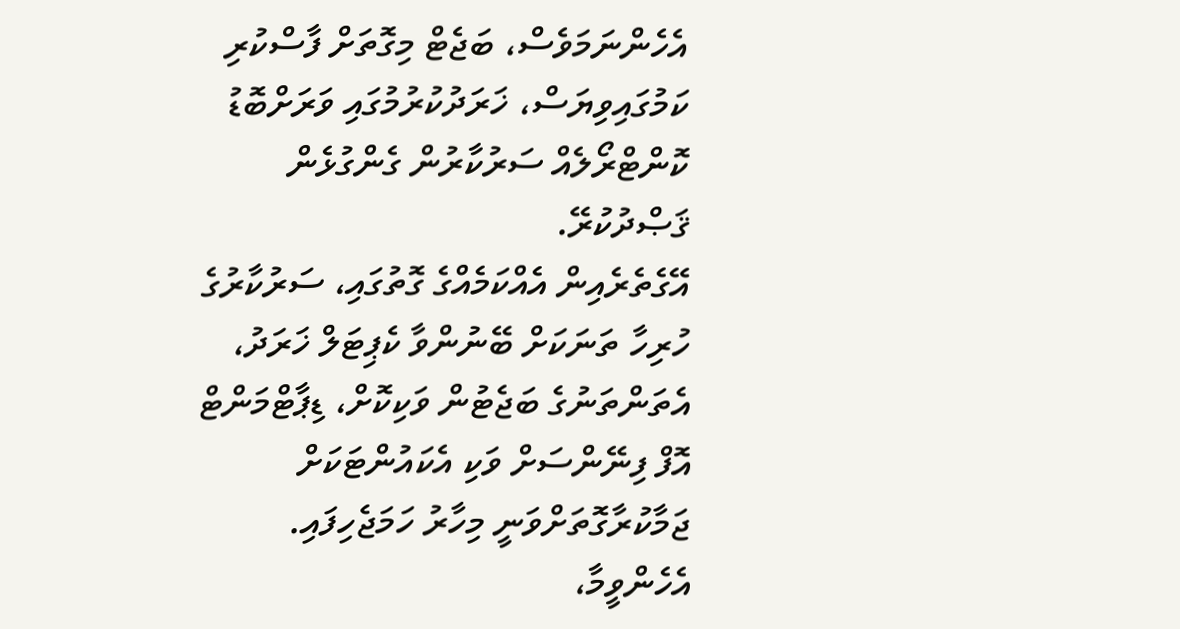އެހެންނަމަވެސް، ބަޖެޓް މިގޮތަށް ފާސްކުރި ކަމުގައިވިޔަސް، ޚަރަދުކުރުމުގައި ވަރަށްބޮޑު ކޮންޓްރޯލެއް ސަރުކާރުން ގެންގުޅެން ޤަޞްދުކުރޭ.
އޭގެތެރެއިން އެއްކަމެއްގެ ގޮތުގައި، ސަރުކާރުގެ ހުރިހާ ތަނަކަށް ބޭނުންވާ ކެޕިޓަލް ޚަރަދު، އެތަންތަނުގެ ބަޖެޓުން ވަކިކޮށް، ޑިޕާޓްމަންޓް އޮފް ފިނޭންސަށް ވަކި އެކައުންޓަކަށް ޖަމާކުރާގޮތަށްވަނީ މިހާރު ހަމަޖެހިފައި. އެހެންވީމާ،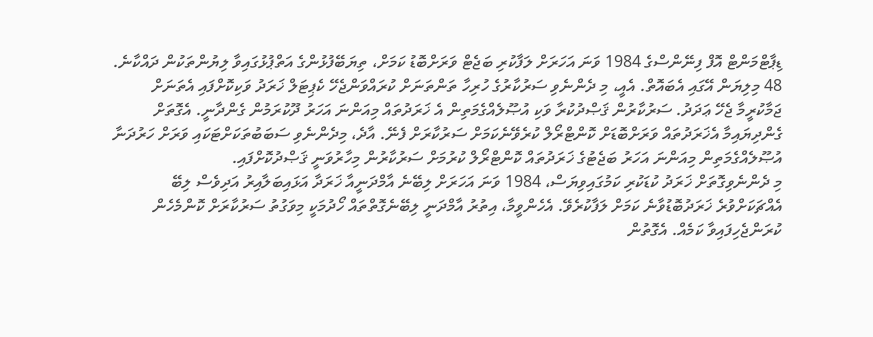ޑިޕާޓްމަންޓް އޮފް ފިނޭންސްގެ 1984 ވަނަ އަހަރަށް ލަފާކުރި ބަޖެޓް ވަރަށްބޮޑު ކަމަށް، ތިޔަބޭފުޅުންގެ އަތްޕުޅުގައިވާ ލިޔުންތަކުން ދައްކާނެ. 48 މިލިޔަން އޭގައި އެބައޮތް. އެއީ، މި ދެންނެވި ސަރުކާރުގެ ހުރިހާ ތަންތަނަށް ކުރައްވަންޖެހޭ ކެޕިޓަލް ޚަރަދު ވަކިކޮށްފައި އެތަނަށް ޖަމާކުރީމާ ޖެހޭ ޢަދަދު. ސަރުކާރުން ޤަޞްދުކުރާ ވަކި އުޞޫލެއްގެމަތިން އެ ޚަރަދުތައް މިއަންނަ އަހަރު ދޫކުރަމުން ގެންދާނީ. އެގޮތަށް ގެންދިޔައިމާ އެޚަރަދުތައް ވަރަށްބޮޑަށް ކޮންޓްރޯލް ކުރެވޭނެކަމަށް ސަރުކާރަށް ފެނޭ. އާދެ، މިދެންނެވި ސަބަބުތަކަށްޓަކައި ވަރަށް ހަރުދަނާ އުޞޫލެއްގެމަތިން މިއަންނަ އަހަރު ބަޖެޓުގެ ޚަރަދުތައް ކޮންޓްރޯލް ކުރުމަށް ސަރުކާރުން މިހާރުވަނީ ޤަޞްދުކޮށްފައި.
މި ދެންނެވިގޮތަށް ޚަރަދު ކުޑަކުރި ކަމުގައިވިޔަސް، 1984 ވަނަ އަހަރަށް ލިބޭނެ އާމްދަނީއާ ޚަރަދާ އަޅައިބަލާއިރު އަދިވެސް ލިބޭ އެއްޗަކަށްވުރެ ޚަރަދުބޮޑުވާނެ ކަމަށް ލަފާކުރެވޭ. އެހެންވީމާ، އިތުރު އާމްދަނީ ލިބޭނެގޮތްތައް ހޯދުމަކީ މިވަގުތު ސަރުކާރަށް ކޮންމެހެން ކުރަންޖެހިފައިވާ ކަމެއް. އެގޮތުން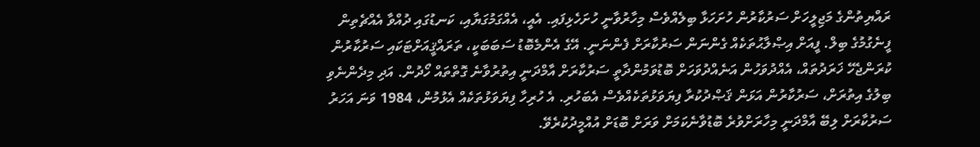ރައްޔިތުންގެ މަޖިލީހަށް ސަރުކާރުން ހުށަހަޅާ ބިލެއްވެސް މިހާރުވާނީ ހުށަހެޅިފައި. އެއީ، އެއްގަމުގަޔާއި، ކަނޑުގައި ދުއްވާ އެއްޗެތިން ފީނެގުމުގެ ބިލް. ފީއަށް އިޞްލާޙުތަކެއް ގެންނަން ސަރުކާރަށް ފެންނަނީ. އޭގެ އެންމެބޮޑު ސަބަބަކީ، ތަރައްޤީއަށްޓަކައި ސަރުކާރުން ކުރަންޖެހޭ ޚަރަދުތައް، އެއްދުވަހުން އަނެއްދުވަހަށް ބޮޑުވަމުންދާތީ ސަރުކާރަށް އާމްދަނީ އިތުރުވާނެ ގޮތްތައް ހޯދުން. އަދި މިދެންނެވި ބިލުގެ އިތުރަށް، ސަރުކާރުން އަޅަން ޤަޞްދުކުރާ ފިޔަވަޅުތަކެއްވެސް އެބަހުރި. އެ ހުރިހާ ފިޔަވަޅުތަކެއް އެޅުމުން، 1984 ވަނަ އަހަރު ސަރުކާރަށް ލިބޭ އާމްދަނީ މިހާރަށްވުރެ ބޮޑުވާނެކަމަށް ވަރަށް ބޮޑަށް އުއްމީދުކުރެވޭ.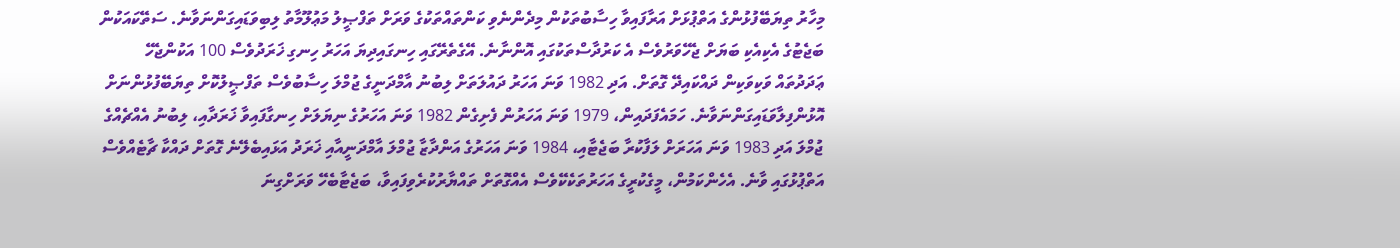މިހާރު ތިޔަބޭފުޅުންގެ އަތްޕުޅަށް އަރާފައިވާ ހިސާބުތަކުން މިދެންނެވި ކަންތައްތަކުގެ ވަރަށް ތަފްޞީލު މަޢުލޫމާތު ލިބިވަޑައިގަންނަވާނެ. ސަތޭކައަކުން ބަޖެޓުގެ އެކިއެކި ބަޔަށް ޖެހޭވަރުވެސް އެ ކަރުދާސްތަކުގައި އޮންނާނެ. އޭގެތެރޭގައި ހިނގައިދިޔަ އަހަރު ހިނގި ޚަރަދުވެސް 100 އަކުންޖެހޭ ޢަދަދުތައް ވަކިވަކިން ދައްކައިދޭ ގޮތަށް. އަދި 1982 ވަނަ އަހަރު ދައުލަތަށް ލިބުނު އާމްދަނީގެ ޖުމްލަ ހިސާބުވެސް ތަފްޞީލުކޮށް ތިޔަބޭފުޅުންނަށް އޮޅުންފިލާވަޑައިގަންނަވާނެ. ހަމައެފަދައިން، 1979 ވަނަ އަހަރުން ފެށިގެން 1982 ވަނަ އަހަރުގެ ނިޔަލަށް ހިނގާފައިވާ ޚަރަދާއި، ލިބުނު އެއްޗެއްގެ ޖުމްލަ އަދި 1983 ވަނަ އަހަރަށް ލަފާކުރާ ބަޖެޓާއި، 1984 ވަނަ އަހަރުގެ އަންދާޒާ ޖުމްލަ އާމްދަނީއާއި ޚަރަދު އަޅައިބެލޭނެ ގޮތަށް ދައްކާ ޗާޓެއްވެސް އަތްޕުޅުގައި ވާނެ. އެހެންކަމުން، މީގެކުރީގެ އަހަރުތަކެކޭވެސް އެއްގޮތަށް ތައްޔާރުކުރެވިފައިވާ، ބަޖެޓާބެހޭ ވަރަށްގިނަ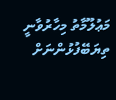މަޢުލޫމާތު މިހާރުވާނީ ތިޔަބޭފުޅުންނަށް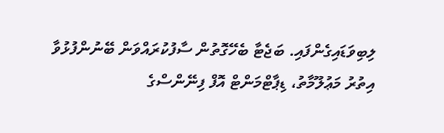ލިބިވަޑައިގެންފައި. ބަޖެޓާ ބެހޭގޮތުން ސާފުކުރައްވަން ބޭނުންފުޅުވާ އިތުރު މަޢުލޫމާތު، ޑިޕާޓްމަންޓް އޮފް ފިނޭންސްގެ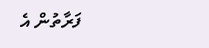ފަރާތުން އެ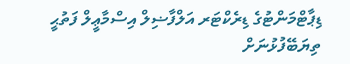ޑިޕާޓްމަންޓުގެ ޑިރެކްޓަރ އަލްފާޟިލް އިސްމާޢީލް ފަތުޙީ ތިޔަބޭފުޅުނަށް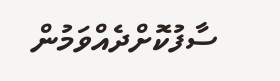ސާފުކޮށްދެއްވަމުން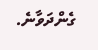ގެންދަވާނެ.